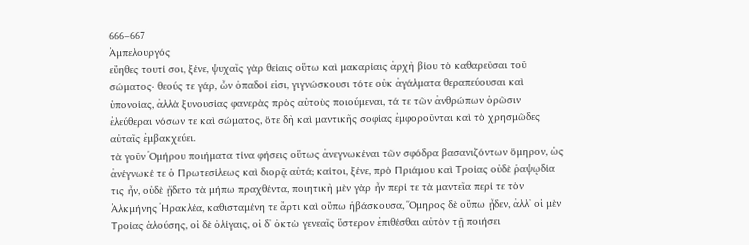666–667
Ἀμπελουργός
εὔηθες τουτί σοι, ξένε, ψυχαῖς γὰρ θείαις οὕτω καὶ μακαρίαις ἀρχὴ βίου τὸ καθαρεῦσαι τοῦ σώματος· θεούς τε γάρ, ὧν ὀπαδοί εἰσι, γιγνώσκουσι τότε οὐκ ἀγάλματα θεραπεύουσαι καὶ ὑπονοίας, ἀλλὰ ξυνουσίας φανερὰς πρὸς αὐτοὺς ποιούμεναι, τά τε τῶν ἀνθρώπων ὁρῶσιν ἐλεύθεραι νόσων τε καὶ σώματος, ὅτε δὴ καὶ μαντικῆς σοφίας ἐμφοροῦνται καὶ τὸ χρησμῶδες αὐταῖς ἐμβακχεύει.
τὰ γοῦν Ὁμήρου ποιήματα τίνα φήσεις οὕτως ἀνεγνωκέναι τῶν σφόδρα βασανιζόντων ὅμηρον, ὡς ἀνέγνωκέ τε ὁ Πρωτεσίλεως καὶ διορᾷ αὐτά; καίτοι, ξένε, πρὸ Πριάμου καὶ Τροίας οὐδὲ ῥαψῳδία τις ἦν, οὐδὲ ᾔδετο τὰ μήπω πραχθέντα, ποιητικὴ μὲν γὰρ ἦν περί τε τὰ μαντεῖα περί τε τὸν Ἀλκμήνης Ἡρακλέα, καθισταμένη τε ἄρτι καὶ οὔπω ἡβάσκουσα, Ὅμηρος δὲ οὔπω ᾖδεν, ἀλλʼ οἱ μὲν Τροίας ἁλούσης, οἱ δὲ ὀλίγαις, οἱ δʼ ὀκτὼ γενεαῖς ὕστερον ἐπιθέσθαι αὐτὸν τῇ ποιήσει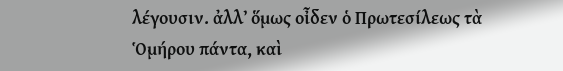λέγουσιν. ἀλλʼ ὅμως οἶδεν ὁ Πρωτεσίλεως τὰ Ὁμήρου πάντα, καὶ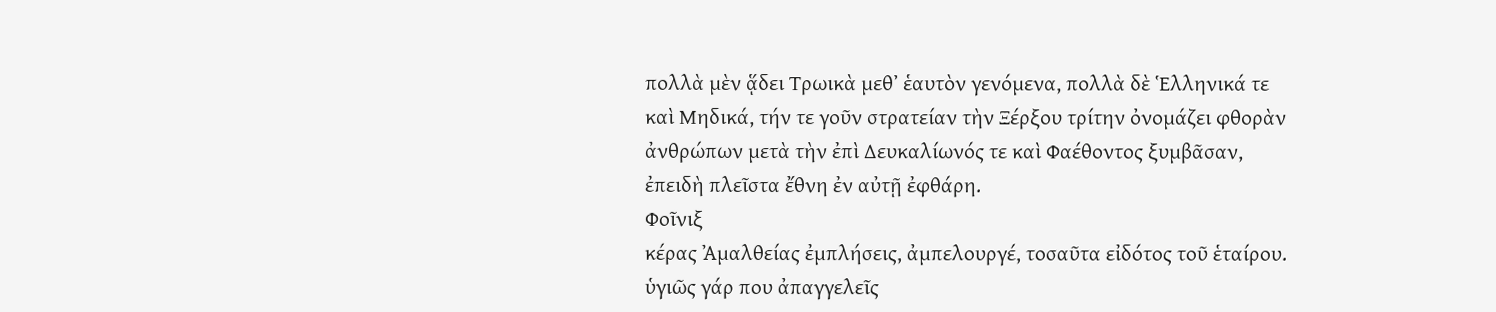πολλὰ μὲν ᾅδει Τρωικὰ μεθʼ ἑαυτὸν γενόμενα, πολλὰ δὲ Ἑλληνικά τε καὶ Μηδικά, τήν τε γοῦν στρατείαν τὴν Ξέρξου τρίτην ὀνομάζει φθορὰν ἀνθρώπων μετὰ τὴν ἐπὶ Δευκαλίωνός τε καὶ Φαέθοντος ξυμβᾶσαν, ἐπειδὴ πλεῖστα ἔθνη ἐν αὐτῇ ἐφθάρη.
Φοῖνιξ
κέρας Ἀμαλθείας ἐμπλήσεις, ἀμπελουργέ, τοσαῦτα εἰδότος τοῦ ἑταίρου. ὑγιῶς γάρ που ἀπαγγελεῖς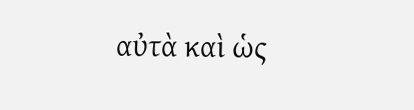αὐτὰ καὶ ὡς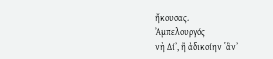ἤκουσας.
Ἀμπελουργός
νὴ Δίʼ, ἢ ἀδικοίην ʽἂνʼ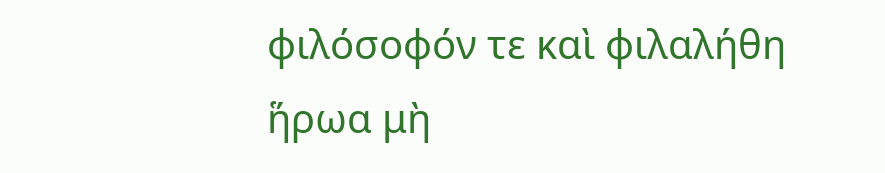φιλόσοφόν τε καὶ φιλαλήθη ἥρωα μὴ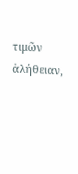τιμῶν ἀλήθειαν,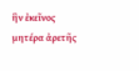ἣν ἐκεῖνος μητέρα ἀρετῆς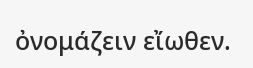ὀνομάζειν εἴωθεν.